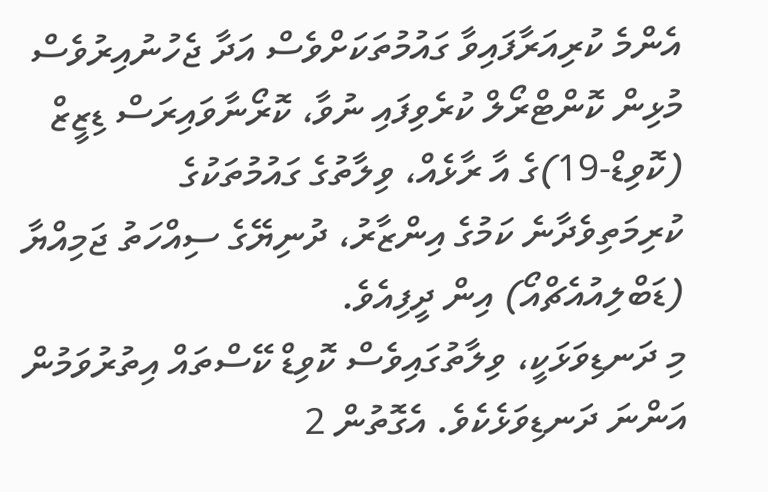އެންމެ ކުރިއަރާފައިވާ ގައުމުތަކަށްވެސް އަދާ ޖެހުނުއިރުވެސް މުޅިން ކޮންޓްރޯލް ކުރެވިފައި ނުވާ، ކޮރޯނާވައިރަސް ޑިޒީޒް (ކޮވިޑް-19)ގެ އާ ރާޅެއް، ވިލާތުގެ ގައުމުތަކުގެ ކުރިމަތިވެދާނެ ކަމުގެ އިންޒާރު، ދުނިޔޭގެ ސިއްހަތު ޖަމިއްޔާ (ޑަބްލިއުއެޗްއޯ) އިން ދީފިއެވެ.
މި ދަނޑިވަޅަކީ، ވިލާތުގައިވެސް ކޮވިޑް ކޭސްތައް އިތުރުވަމުން އަންނަ ދަނޑިވަޅެކެވެ. އެގޮތުން 2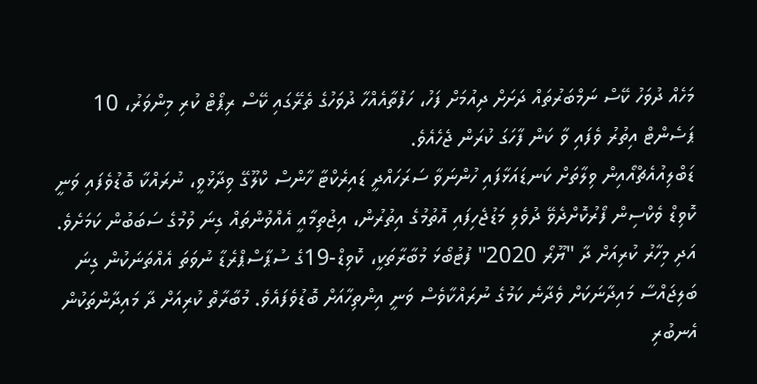މަހެއް ދުވަހު ކޭސް ނަމްބަރުތައް ދަށަށް ދިއުމަށް ފަހު، ހަފުތާއެއްހާ ދުވަހުގެ ތެރޭގައި ކޭސް ރިޕޯޓް ކުރި މިންވަރު، 10 ޕަސެންޓް އިތުރު ވެފައި ވާ ކަން ފާހަގަ ކުރަން ޖެހެއެވެ.
ޑަބްލިއުއެޗްއޯއިން ވިލާތަށް ކަނޑައަޅާފައި ހުންނަވާ ސަރަހައްދީ ޑައިރެކްޓާ ހާންސް ކްލޫގޭ ވިދާޅުވީ، ނުރައްކާ ބޮޑުވެފައި ވަނީ ކޮވިޑް ވެކްސިން ފޯރުކޮށްދެވޭ ދުވެލި މަޑުޖެހިފައި އޮތުމުގެ އިތުރުން، އިޖުތިމާއީ އެއްވުންތައް ގިނަ ވުމުގެ ސަބަބުން ކަމަށެވެ.
އަދި މިހާރު ކުރިއަށް ދާ "ޔޫރޯ 2020" ފުޓުބޯޅަ މުބާރާތަކީ، ކޮވިޑް-19ގެ ސުޕާސްޕްރެޑާ ނުވަތަ އެއްތަނަކުން ގިނަ ބަލިޖައްސާ މައިދާނަކަށް ވެދާނެ ކަމުގެ ނުރައްކާވެސް ވަނީ އިންތިހާއަށް ބޮޑުވެފައެވެ. މުބާރާތް ކުރިއަށް ދާ މައިދާންތަކުން އެނބުރި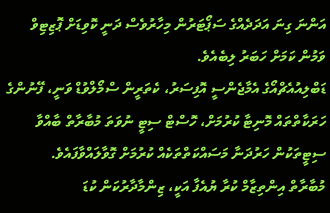އަންނަ ގިނަ އަދަދެއްގެ ސަޕޯޓަރުން މިހާރުވެސް ދަނީ ކޮވިޑަށް ޕޮޒިޓިވް ވަމުން ކަމަށް ހަބަރު ލިބެއެވެ.
ޑަބްލިއުއެޗްއޯގެ އެމާޖެންސީ އޮފިސަރު، ކެތަރީން ސްމޯލްވުޑް ވަނީ، ފޭނުންގެ ހަރަކާތްތައް މޮނިޓާ ކުރުމަށް، ހޮސްޓް ސިޓީ ނުވަތަ މުބާރާތް ބާއްވާ ސިޓީތަކުން ހަރުދަނާ މަސައްކަތްތަކެއް ކުރުމަށް ގޮވާލައްވާފައެވެ.
މުބާރާތް އިންތިޒާމް ކުރާ ޔުއެފާ އަކީ، ޒިންމާދާރުކަން ކުޑަ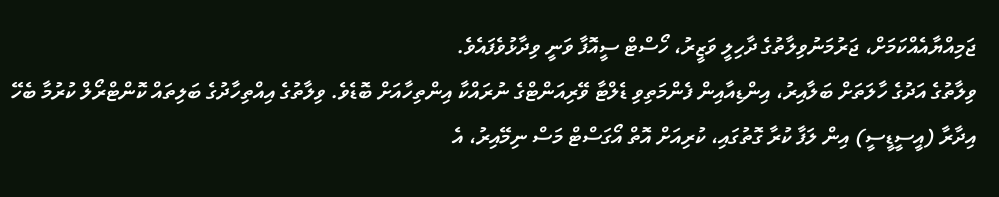ޖަމިއްޔާއެއްކަމަށް، ޖަރުމަނުވިލާތުގެ ދާހިލީ ވަޒީރު، ހޯސްޓް ސީއޮފާ ވަނީ ވިދާޅުވެފައެވެ.
ވިލާތުގެ އަދުގެ ހާލަތަށް ބަލާއިރު، އިންޑިއާއިން ފެންމަތިވި ޑެލްޓާ ވޭރިއަންޓްގެ ނުރައްކާ އިންތިހާއަށް ބޮޑެވެ. ވިލާތުގެ އިއްތިހާދުގެ ބަލިތައް ކޮންޓްރޯލް ކުރުމާ ބެހޭ އިދާރާ (އީސީޑީސީ) އިން ލަފާ ކުރާ ގޮތުގައި، ކުރިއަށް އޮތް އޯގަސްޓް މަސް ނިމޭއިރު، އެ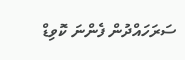ސަރަހައްދުން ފެންނަ ކޮވިޑް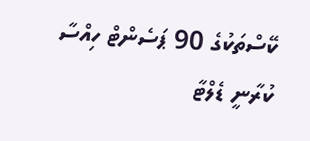ކޭސްތަކުގެ 90 ޕަސެންޓް ހިއްސާ ކުރާނީ ޑެލްޓާ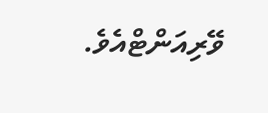ވޭރިއަންޓްއެވެ.